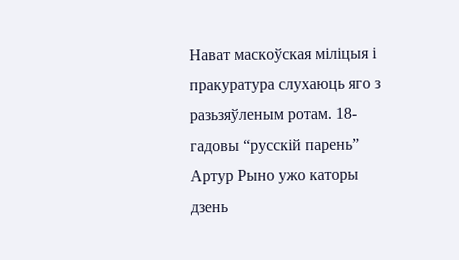Нават маскоўская міліцыя і пракуратура слухаюць яго з разьзяўленым ротам. 18-гадовы “русскій парень” Артур Рыно ужо каторы дзень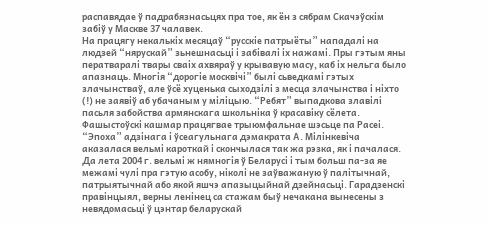распавядае ў падрабязнасьцях пра тое, як ён з сябрам Скачэўскім забіў у Маскве 37 чалавек.
На працягу некалькіх месяцаў “русскіе патрыёты” нападалі на людзей “нярускай” зьнешнасьці і забівалі іх нажамі. Пры гэтым яны ператваралі твары сваіх ахвяраў у крывавую масу, каб іх нельга было апазнаць. Многія “дорогіе москвічі” былі сьведкамі гэтых злачынстваў, але ўсё хуценька сыходзілі з месца злачынства і ніхто (!) не заявіў аб убачаным у міліцыю. “Ребят” выпадкова злавілі пасьля забойства армянскага школьніка ў красавіку сёлета. Фашыстоўскі кашмар працягвае трыюмфальнае шэсьце па Расеі.
“Эпоха” адзінага і ўсеагульнага дэмакрата А. Мілінкевіча аказалася вельмі кароткай і скончылася так жа рэзка, як і пачалася. Да лета 2004 г. вельмі ж нямногія ў Беларусі і тым больш па-за яе межамі чулі пра гэтую асобу, ніколі не заўважаную ў палітычнай, патрыятычнай або якой яшчэ апазыцыйнай дзейнасьці. Гарадзенскі правінцыял, верны ленінец са стажам быў нечакана вынесены з невядомасьці ў цэнтар беларускай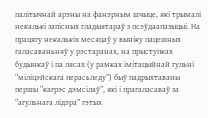палітычнай арэны на фанэрным шчыце, які трымалі некалькі запісных гладыятараў з псэўдаапазыцыі. На працягу некалькіх месяцаў у выніку пацешных галасаваньняў у рэстаранах, на прыступках будынкаў і па лясах (у рамках імітацыйнай гульні “міліцэйскага перасьледу”) быў падрыхтаваны першы “кагрэс дэмсілаў”, які і прагаласаваў за “агульнага лідэра” гэтых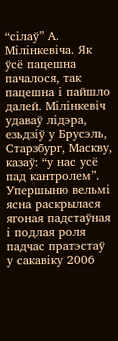“сілаў” А. Мілінкевіча. Як ўсё пацешна пачалося, так пацешна і пайшло далей. Мілінкевіч удаваў лідэра, езьдзіў у Брусэль, Старзбург, Маскву, казаў: “у нас усё пад кантролем”. Упершыню вельмі ясна раскрылася ягоная падстаўная і подлая роля падчас пратэстаў у сакавіку 2006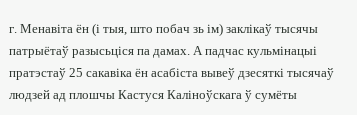г. Менавіта ён (і тыя, што побач зь ім) заклікаў тысячы патрыётаў разысьціся па дамах. А падчас кульмінацыі пратэстаў 25 сакавіка ён асабіста вывеў дзесяткі тысячаў людзей ад плошчы Кастуся Каліноўскага ў сумёты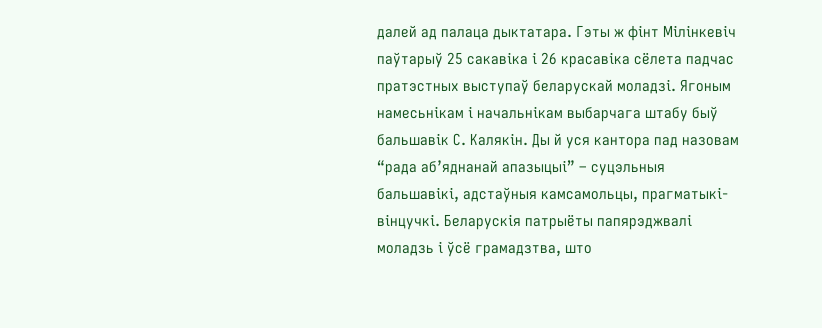далей ад палаца дыктатара. Гэты ж фінт Мілінкевіч паўтарыў 25 сакавіка і 26 красавіка сёлета падчас пратэстных выступаў беларускай моладзі. Ягоным намесьнікам і начальнікам выбарчага штабу быў бальшавік С. Калякін. Ды й уся кантора пад назовам “рада аб’яднанай апазыцыі” – суцэльныя бальшавікі, адстаўныя камсамольцы, прагматыкі-вінцучкі. Беларускія патрыёты папярэджвалі моладзь і ўсё грамадзтва, што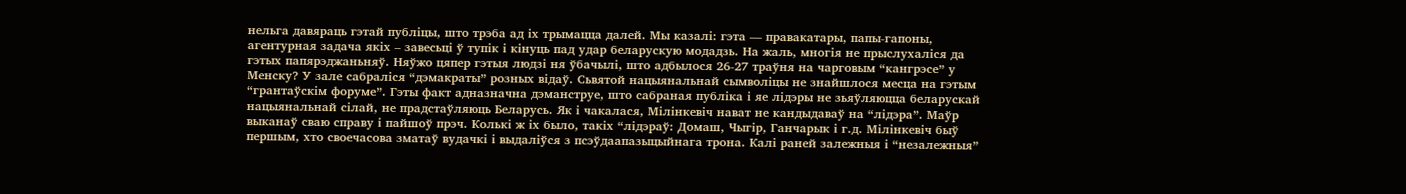нельга давяраць гэтай публіцы, што трэба ад іх трымацца далей. Мы казалі: гэта — правакатары, папы-гапоны, агентурная задача якіх – завесьці ў тупік і кінуць пад удар беларускую модадзь. На жаль, многія не прыслухаліся да гэтых папярэджаньняў. Няўжо цяпер гэтыя людзі ня ўбачылі, што адбылося 26-27 траўня на чарговым “кангрэсе” у Менску? У зале сабраліся “дэмакраты” розных відаў. Сьвятой нацыянальнай сымволіцы не знайшлося месца на гэтым “грантаўскім форуме”. Гэты факт адназначна дэманструе, што сабраная публіка і яе лідэры не зьяўляюцца беларускай нацыянальнай сілай, не прадстаўляюць Беларусь. Як і чакалася, Мілінкевіч нават не кандыдаваў на “лідэра”. Маўр выканаў сваю справу і пайшоў прэч. Колькі ж іх было, такіх “лідэраў: Домаш, Чыгір, Ганчарык і г.д. Мілінкевіч быў першым, хто своечасова зматаў вудачкі і выдаліўся з псэўдаапазыцыйнага трона. Калі раней залежныя і “незалежныя”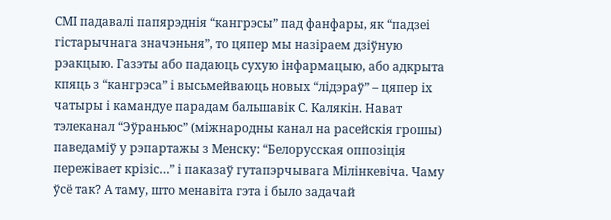СМІ падавалі папярэднія “кангрэсы” пад фанфары, як “падзеі гістарычнага значэньня”, то цяпер мы назіраем дзіўную рэакцыю. Газэты або падаюць сухую інфармацыю, або адкрыта кпяць з “кангрэса” і высьмейваюць новых “лідэраў” – цяпер іх чатыры і камандуе парадам бальшавік С. Калякін. Нават тэлеканал “Эўраньюс” (міжнародны канал на расейскія грошы) паведаміў у рэпартажы з Менску: “Белорусская оппозіція пережівает крізіс…” і паказаў гутапэрчывага Мілінкевіча. Чаму ўсё так? А таму, што менавіта гэта і было задачай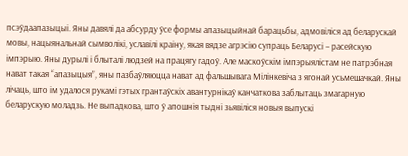псэўдаапазыцыі. Яны давялі да абсурду ўсе формы апазыцыйнай барацьбы, адмовіліся ад беларускай мовы, нацыянальнай сымволікі, уславілі краіну, якая вядзе агрэсію супраць Беларусі – расейскую імпэрыю. Яны дурылі і блыталі людзей на працягу гадоў. Але маскоўскім імпэрыялістам не патрэбная нават такая “апазыцыя”, яны пазбаўляюцца нават ад фальшывага Мілінкевіча з ягонай усьмешачкай. Яны лічаць, што ім удалося рукамі гэтых грантаўскіх авантурнікаў канчаткова заблытаць змагарную беларускую моладзь. Не выпадкова, што ў апошнія тыдні зьявіліся новыя выпускі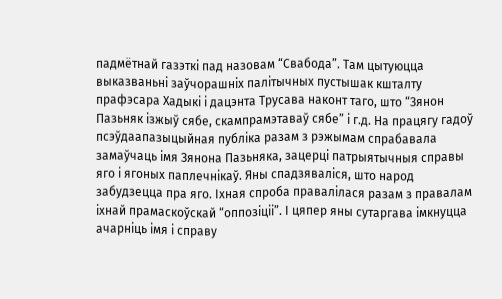падмётнай газэткі пад назовам “Свабода”. Там цытуюцца выказваньні заўчорашніх палітычных пустышак кшталту прафэсара Хадыкі і дацэнта Трусава наконт таго, што “Зянон Пазьняк ізжыў сябе, скампрамэтаваў сябе” і г.д. На працягу гадоў псэўдаапазыцыйная публіка разам з рэжымам спрабавала замаўчаць імя Зянона Пазьняка, зацерці патрыятычныя справы яго і ягоных паплечнікаў. Яны спадзяваліся, што народ забудзецца пра яго. Іхная спроба правалілася разам з правалам іхнай прамаскоўскай “оппозіціі”. І цяпер яны сутаргава імкнуцца ачарніць імя і справу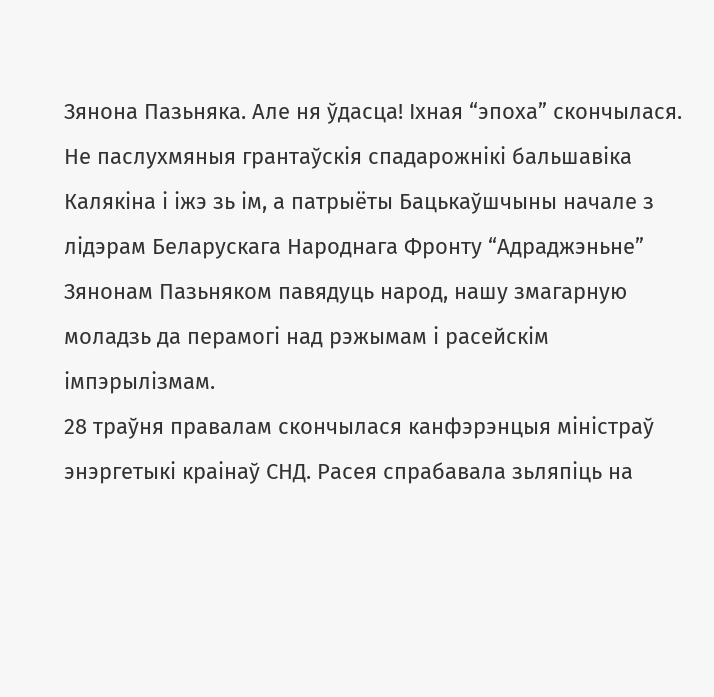Зянона Пазьняка. Але ня ўдасца! Іхная “эпоха” скончылася. Не паслухмяныя грантаўскія спадарожнікі бальшавіка Калякіна і іжэ зь ім, а патрыёты Бацькаўшчыны начале з лідэрам Беларускага Народнага Фронту “Адраджэньне” Зянонам Пазьняком павядуць народ, нашу змагарную моладзь да перамогі над рэжымам і расейскім імпэрылізмам.
28 траўня правалам скончылася канфэрэнцыя міністраў энэргетыкі краінаў СНД. Расея спрабавала зьляпіць на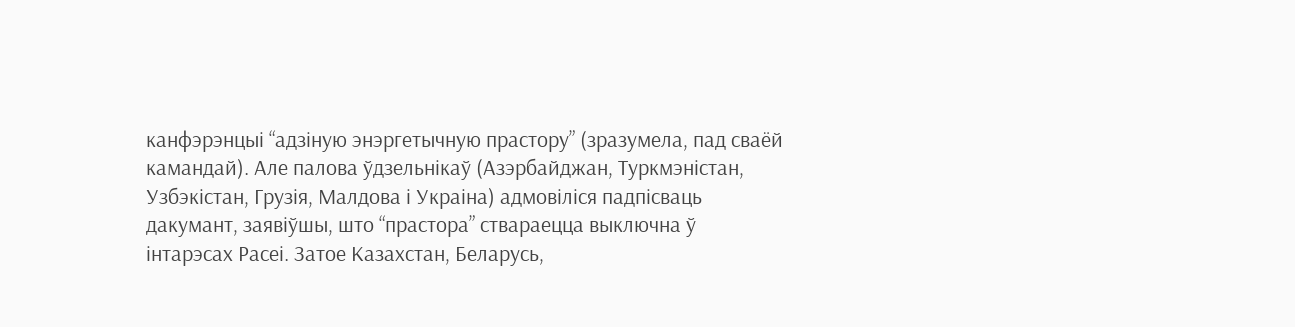канфэрэнцыі “адзіную энэргетычную прастору” (зразумела, пад сваёй камандай). Але палова ўдзельнікаў (Азэрбайджан, Туркмэністан, Узбэкістан, Грузія, Малдова і Украіна) адмовіліся падпісваць дакумант, заявіўшы, што “прастора” ствараецца выключна ў інтарэсах Расеі. Затое Казахстан, Беларусь,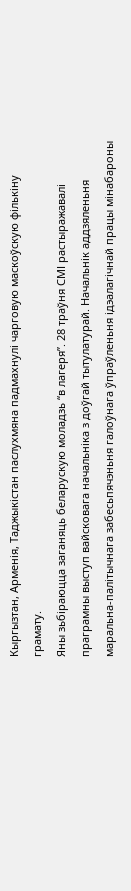Кыргызтан, Арменія, Таджыкістан паслухмяна падмахнулі чарговую маскоўскую фількіну грамату.
Яны зьбіраюцца заганяць беларускую моладзь “в лагеря”. 28 траўня СМІ растыражавалі праграмны выступ вайсковага начальніка з доўгай тытулатурай. Начальнік аддзяленьня маральна-палітычнага забесьпячэньня галоўнага ўпраўленьня ідэалагічнай працы мінабароны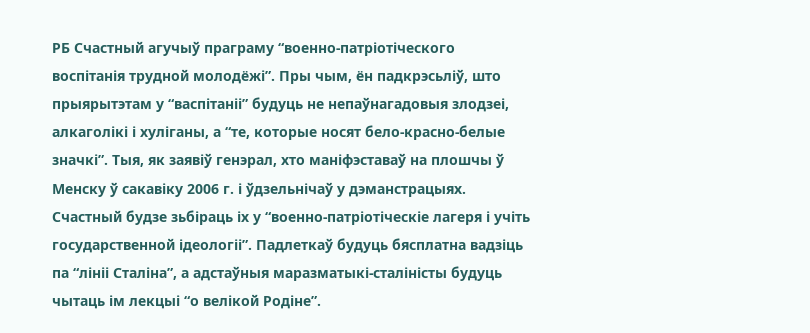РБ Счастный агучыў праграму “военно-патріотіческого воспітанія трудной молодёжі”. Пры чым, ён падкрэсьліў, што прыярытэтам у “васпітаніі” будуць не непаўнагадовыя злодзеі, алкаголікі і хуліганы, а “те, которые носят бело-красно-белые значкі”. Тыя, як заявіў генэрал, хто маніфэставаў на плошчы ў Менску ў сакавіку 2006 г. і ўдзельнічаў у дэманстрацыях. Счастный будзе зьбіраць іх у “военно-патріотіческіе лагеря і учіть государственной ідеологіі”. Падлеткаў будуць бясплатна вадзіць па “лініі Сталіна”, а адстаўныя маразматыкі-сталіністы будуць чытаць ім лекцыі “о велікой Родіне”.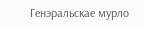Генэральскае мурло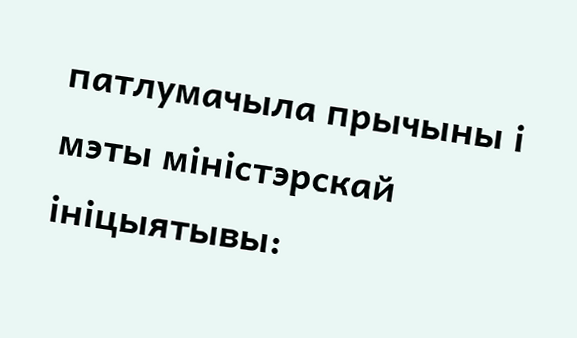патлумачыла прычыны і мэты міністэрскай ініцыятывы: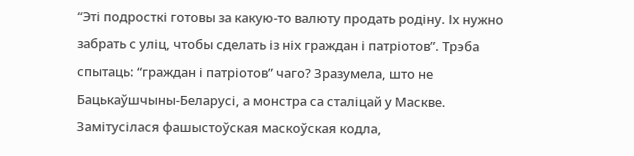“Эті подросткі готовы за какую-то валюту продать родіну. Іх нужно забрать с уліц, чтобы сделать із ніх граждан і патріотов”. Трэба спытаць: “граждан і патріотов” чаго? Зразумела, што не Бацькаўшчыны-Беларусі, а монстра са сталіцай у Маскве. Замітусілася фашыстоўская маскоўская кодла,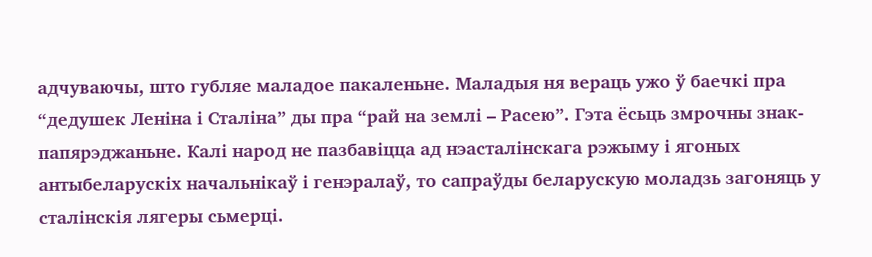адчуваючы, што губляе маладое пакаленьне. Маладыя ня вераць ужо ў баечкі пра “дедушек Леніна і Сталіна” ды пра “рай на землі – Расею”. Гэта ёсьць змрочны знак-папярэджаньне. Калі народ не пазбавіцца ад нэасталінскага рэжыму і ягоных антыбеларускіх начальнікаў і генэралаў, то сапраўды беларускую моладзь загоняць у сталінскія лягеры сьмерці.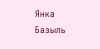Янка Базыль